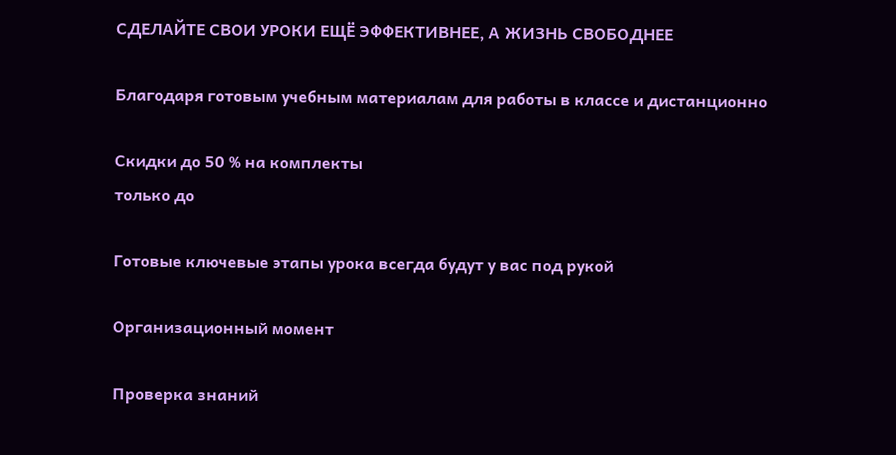СДЕЛАЙТЕ СВОИ УРОКИ ЕЩЁ ЭФФЕКТИВНЕЕ, А ЖИЗНЬ СВОБОДНЕЕ

Благодаря готовым учебным материалам для работы в классе и дистанционно

Скидки до 50 % на комплекты
только до

Готовые ключевые этапы урока всегда будут у вас под рукой

Организационный момент

Проверка знаний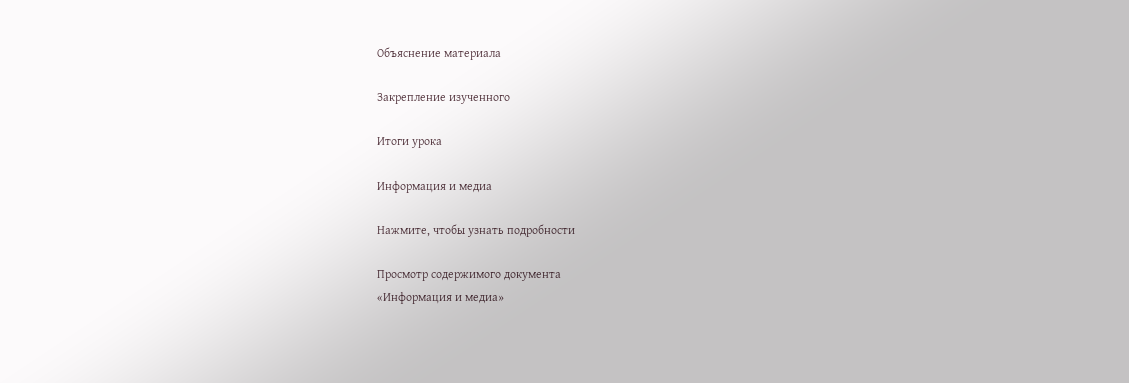Объяснение материала

Закрепление изученного

Итоги урока

Информация и медиа

Нажмите, чтобы узнать подробности

Просмотр содержимого документа
«Информация и медиа»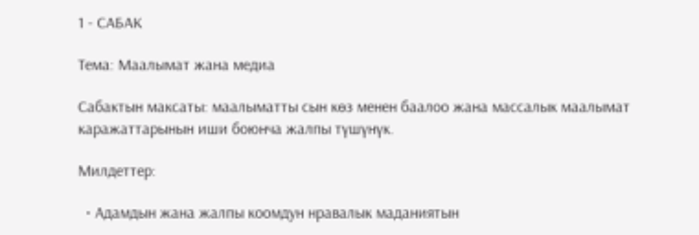1 - САБАК

Тема: Маалымат жана медиа

Сабактын максаты: маалыматты сын көз менен баалоо жана массалык маалымат каражаттарынын иши боюнча жалпы түшүнүк.

Милдеттер:

  • Адамдын жана жалпы коомдун нравалык маданиятын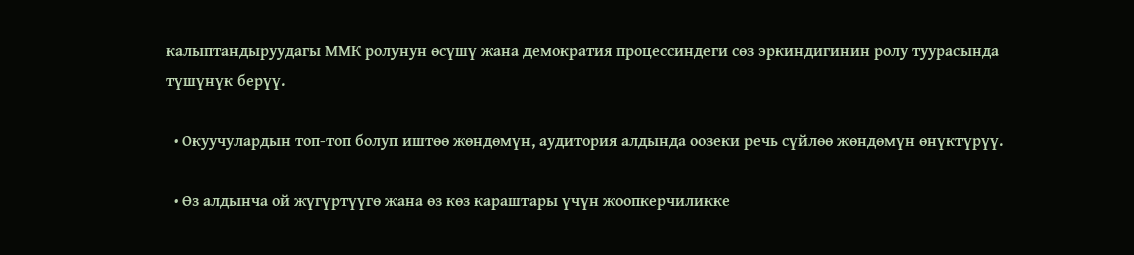калыптандыруудагы ММК ролунун өсүшү жана демократия процессиндеги сөз эркиндигинин ролу туурасында түшүнүк берүү.

  • Окуучулардын топ-топ болуп иштөө жөндөмүн, аудитория алдында оозеки речь сүйлөө жөндөмүн өнүктүрүү.

  • Өз алдынча ой жүгүртүүгө жана өз көз караштары үчүн жоопкерчиликке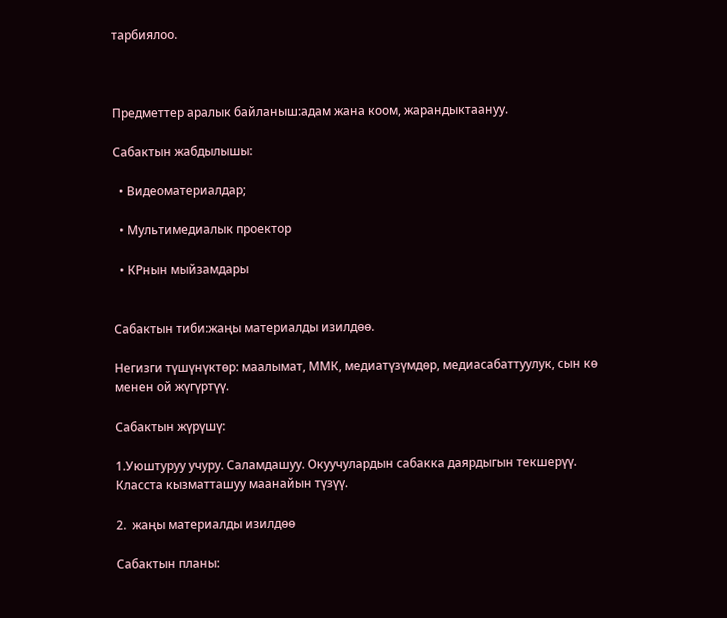тарбиялоо.



Предметтер аралык байланыш:адам жана коом, жарандыктаануу.

Сабактын жабдылышы:

  • Видеоматериалдар;

  • Мультимедиалык проектор

  • КРнын мыйзамдары


Сабактын тиби:жаңы материалды изилдөө.

Негизги түшүнүктөр: маалымат, ММК, медиатүзүмдөр, медиасабаттуулук, сын кө менен ой жүгүртүү.

Сабактын жүрүшү:

1.Уюштуруу учуру. Саламдашуу. Окуучулардын сабакка даярдыгын текшерүү. Класста кызматташуу маанайын түзүү.

2.  жаңы материалды изилдөө

Сабактын планы: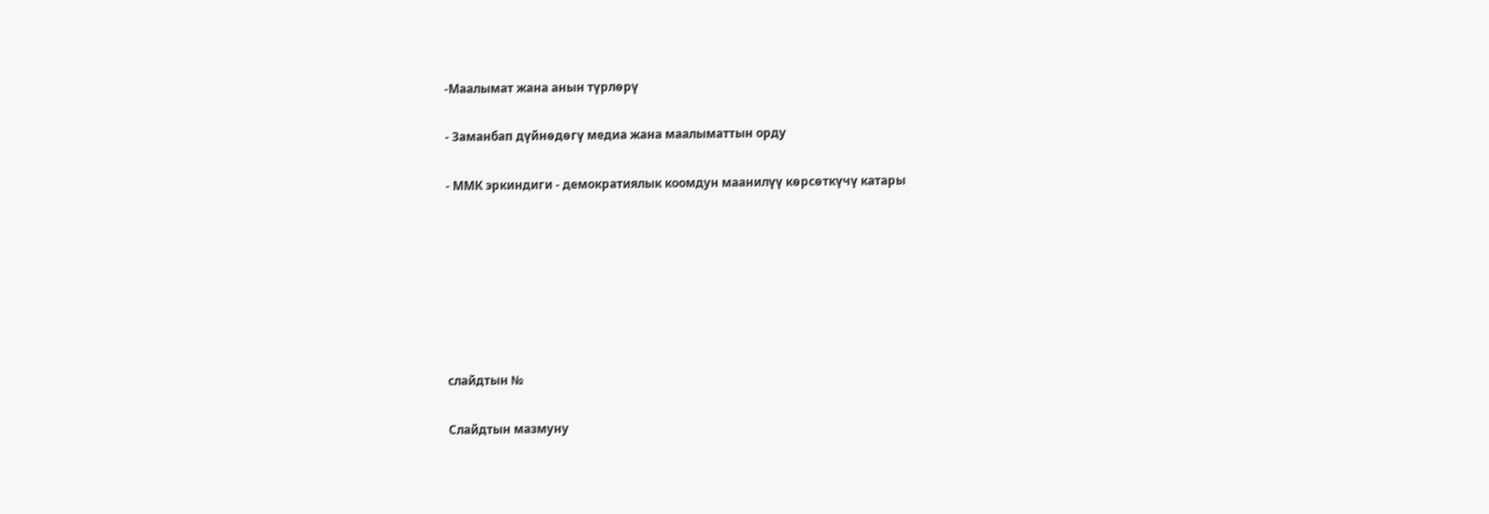-Маалымат жана анын түрлөрү

- Заманбап дүйнөдөгү медиа жана маалыматтын орду

- ММК эркиндиги - демократиялык коомдун маанилүү көрсөткүчү катары







слайдтын №

Слайдтын мазмуну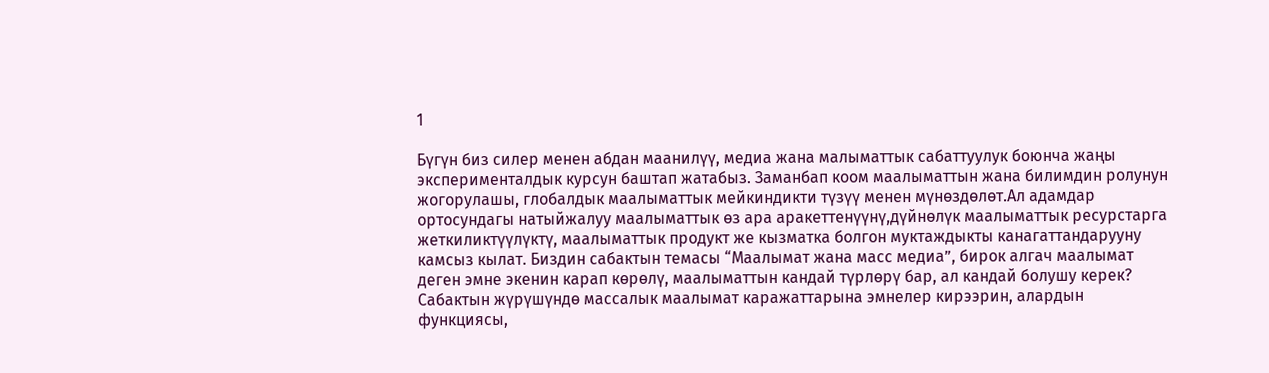1

Бүгүн биз силер менен абдан маанилүү, медиа жана малыматтык сабаттуулук боюнча жаңы эксперименталдык курсун баштап жатабыз. Заманбап коом маалыматтын жана билимдин ролунун жогорулашы, глобалдык маалыматтык мейкиндикти түзүү менен мүнөздөлөт.Ал адамдар ортосундагы натыйжалуу маалыматтык өз ара аракеттенүүнү,дүйнөлүк маалыматтык ресурстарга жеткиликтүүлүктү, маалыматтык продукт же кызматка болгон муктаждыкты канагаттандарууну камсыз кылат. Биздин сабактын темасы “Маалымат жана масс медиа”, бирок алгач маалымат деген эмне экенин карап көрөлү, маалыматтын кандай түрлөрү бар, ал кандай болушу керек? Сабактын жүрүшүндө массалык маалымат каражаттарына эмнелер кирээрин, алардын функциясы,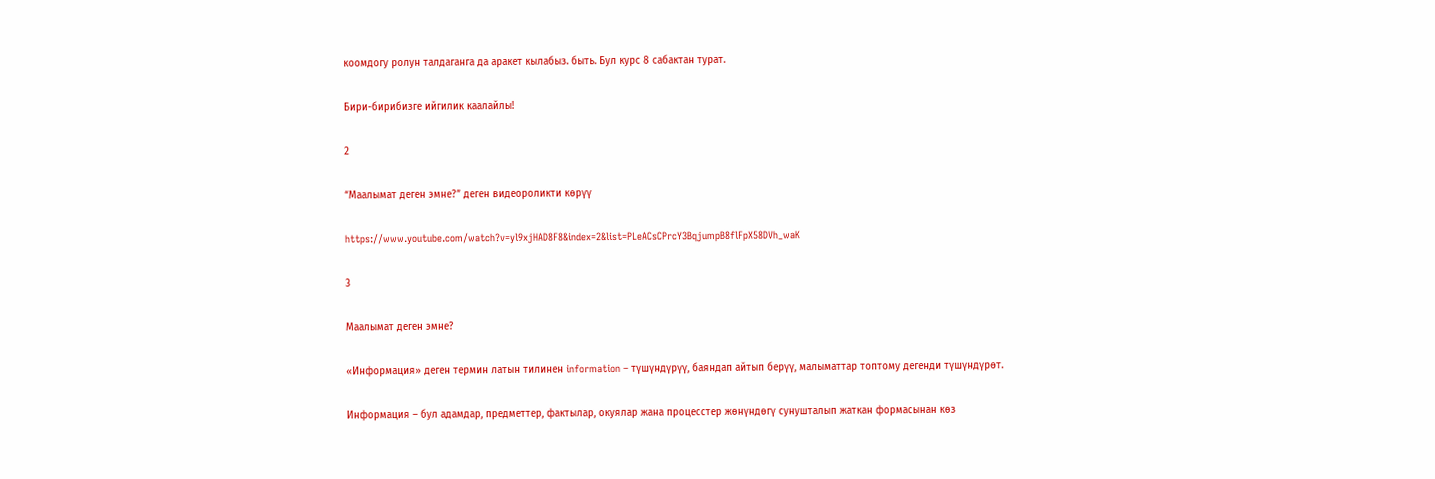коомдогу ролун талдаганга да аракет кылабыз. быть. Бул курс 8 сабактан турат.

Бири-бирибизге ийгилик каалайлы!

2

“Маалымат деген эмне?” деген видеороликти көрүү

https://www.youtube.com/watch?v=yl9xjHAD8F8&index=2&list=PLeACsCPrcY3BqjumpB8flFpX58DVh_waK

3

Маалымат деген эмне?

«Информация» деген термин латын тилинен information – түшүндүрүү, баяндап айтып берүү, малыматтар топтому дегенди түшүндүрөт.

Информация – бул адамдар, предметтер, фактылар, окуялар жана процесстер жөнүндөгү сунушталып жаткан формасынан көз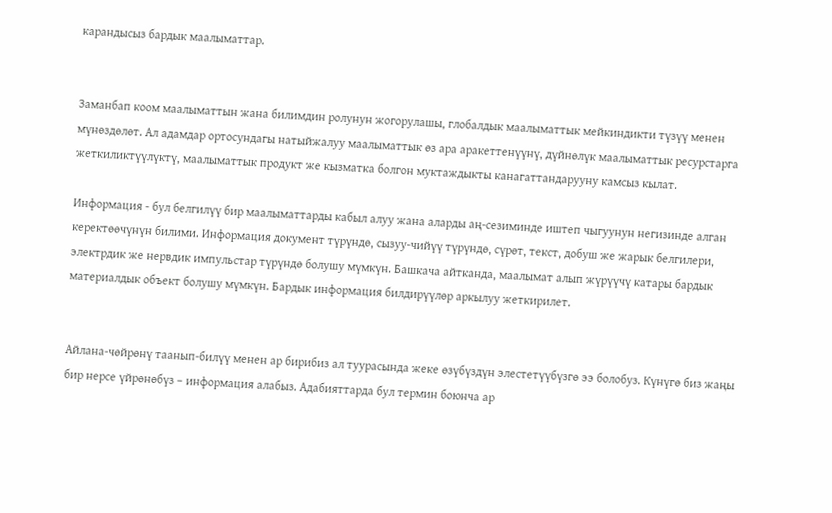карандысыз бардык маалыматтар.


Заманбап коом маалыматтын жана билимдин ролунун жогорулашы, глобалдык маалыматтык мейкиндикти түзүү менен мүнөздөлөт. Ал адамдар ортосундагы натыйжалуу маалыматтык өз ара аракеттенүүнү, дүйнөлүк маалыматтык ресурстарга жеткиликтүүлүктү, маалыматтык продукт же кызматка болгон муктаждыкты канагаттандарууну камсыз кылат.

Информация - бул белгилүү бир маалыматтарды кабыл алуу жана аларды аң-сезиминде иштеп чыгуунун негизинде алган керектөөчүнүн билими. Информация документ түрүндө, сызуу-чийүү түрүндө, сүрөт, текст, добуш же жарык белгилери, электрдик же нервдик импульстар түрүндө болушу мүмкүн. Башкача айтканда, маалымат алып жүрүүчү катары бардык материалдык объект болушу мүмкүн. Бардык информация билдирүүлөр аркылуу жеткирилет.


Айлана-чөйрөнү таанып-билүү менен ар бирибиз ал туурасында жеке өзүбүздүн элестетүүбүзгө ээ болобуз. Күнүгө биз жаңы бир нерсе үйрөнөбүз – информация алабыз. Адабияттарда бул термин боюнча ар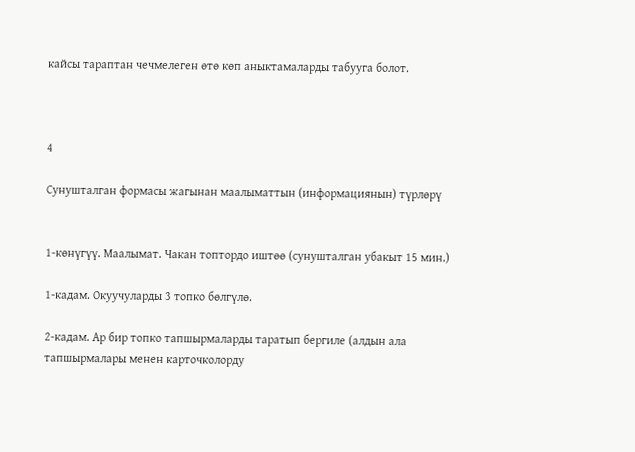кайсы тараптан чечмелеген өтө көп аныктамаларды табууга болот.



4

Сунушталган формасы жагынан маалыматтын (информациянын) түрлөрү


1-көнүгүү. Маалымат. Чакан топтордо иштөө (сунушталган убакыт 15 мин.)

1-кадам. Окуучуларды 3 топко бөлгүлө.

2-кадам. Ар бир топко тапшырмаларды таратып бергиле (алдын ала тапшырмалары менен карточколорду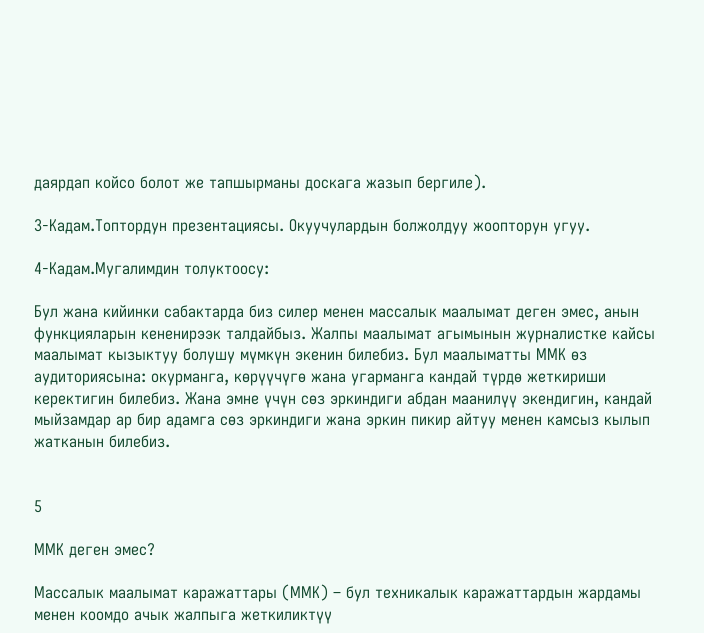даярдап койсо болот же тапшырманы доскага жазып бергиле).

3-Кадам.Топтордун презентациясы. Окуучулардын болжолдуу жоопторун угуу.

4-Кадам.Мугалимдин толуктоосу:

Бул жана кийинки сабактарда биз силер менен массалык маалымат деген эмес, анын функцияларын кененирээк талдайбыз. Жалпы маалымат агымынын журналистке кайсы маалымат кызыктуу болушу мүмкүн экенин билебиз. Бул маалыматты ММК өз аудиториясына: окурманга, көрүүчүгө жана угарманга кандай түрдө жеткириши керектигин билебиз. Жана эмне үчүн сөз эркиндиги абдан маанилүү экендигин, кандай мыйзамдар ар бир адамга сөз эркиндиги жана эркин пикир айтуу менен камсыз кылып жатканын билебиз.


5

ММК деген эмес?

Массалык маалымат каражаттары (ММК) – бул техникалык каражаттардын жардамы менен коомдо ачык жалпыга жеткиликтүү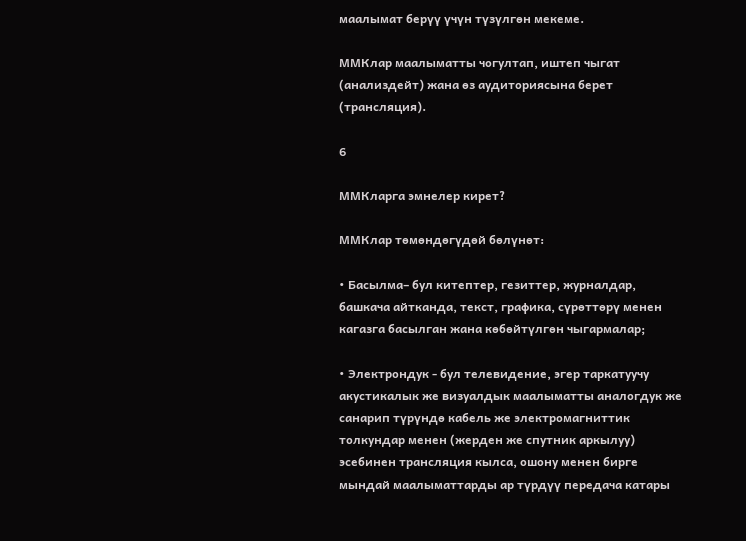маалымат берүү үчүн түзүлгөн мекеме.

ММКлар маалыматты чогултап, иштеп чыгат (анализдейт) жана өз аудиториясына берет (трансляция).

6

ММКларга эмнелер кирет?

ММКлар төмөндөгүдөй бөлүнөт:

• Басылма– бул китептер, гезиттер, журналдар, башкача айтканда, текст, графика, сүрөттөрү менен кагазга басылган жана көбөйтүлгөн чыгармалар;

• Электрондук - бул телевидение, эгер таркатуучу акустикалык же визуалдык маалыматты аналогдук же санарип түрүндө кабель же электромагниттик толкундар менен (жерден же спутник аркылуу) эсебинен трансляция кылса, ошону менен бирге мындай маалыматтарды ар түрдүү передача катары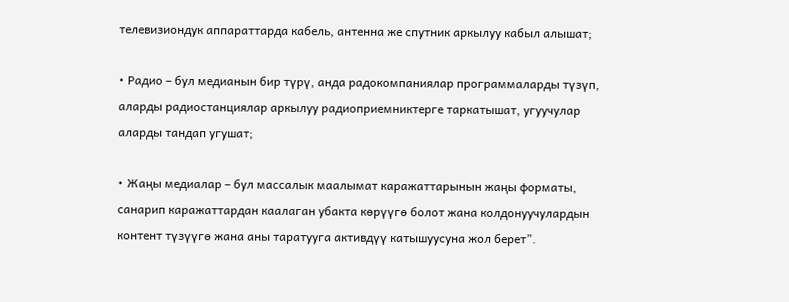телевизиондук аппараттарда кабель, антенна же спутник аркылуу кабыл алышат;

• Радио – бул медианын бир түрү, анда радокомпаниялар программаларды түзүп, аларды радиостанциялар аркылуу радиоприемниктерге таркатышат, угуучулар аларды тандап угушат;

• Жаңы медиалар – бул массалык маалымат каражаттарынын жаңы форматы, санарип каражаттардан каалаган убакта көрүүгө болот жана колдонуучулардын контент түзүүгө жана аны таратууга активдүү катышуусуна жол берет”.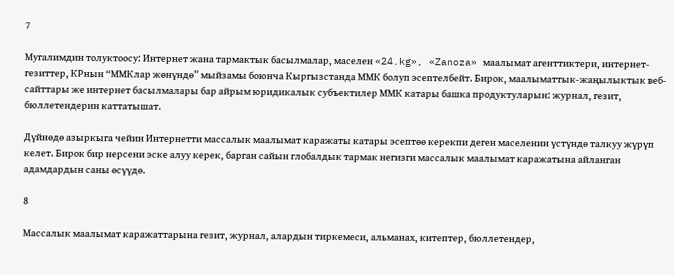7

Мугалимдин толуктоосу: Интернет жана тармактык басылмалар, маселен «24.kg», «Zanoza» маалымат агенттиктери, интернет-гезиттер, КРнын “ММКлар жөнүндө” мыйзамы боюнча Кыргызстанда ММК болуп эсептелбейт. Бирок, маалыматтык-жаңылыктык веб-сайттары же интернет басылмалары бар айрым юридикалык субъектилер ММК катары башка продуктуларын: журнал, гезит, бюллетендерин каттатышат.

Дүйнөдө азыркыга чейин Интернетти массалык маалымат каражаты катары эсептөө керекпи деген маселенин үстүндө талкуу жүрүп келет. Бирок бир нерсени эске алуу керек, барган сайын глобалдык тармак негизги массалык маалымат каражатына айланган адамдардын саны өсүүдө.

8

Массалык маалымат каражаттарына гезит, журнал, алардын тиркемеси, альманах, китептер, бюллетендер,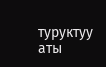туруктуу аты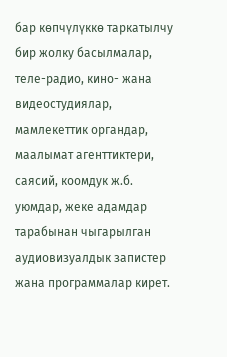бар көпчүлүккө таркатылчу бир жолку басылмалар, теле-радио, кино- жана видеостудиялар, мамлекеттик органдар, маалымат агенттиктери, саясий, коомдук ж.б. уюмдар, жеке адамдар тарабынан чыгарылган аудиовизуалдык запистер жана программалар кирет.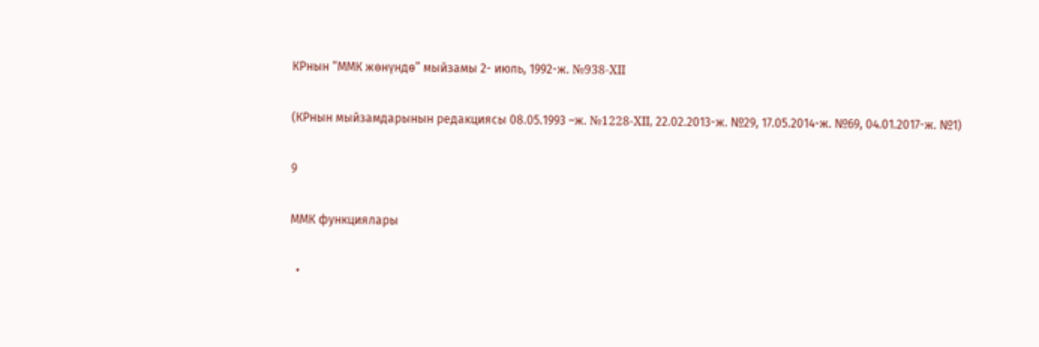КРнын “ММК жөнүндө” мыйзамы 2- июль, 1992-ж. №938-XII

(КРнын мыйзамдарынын редакциясы 08.05.1993 –ж. №1228-XII, 22.02.2013-ж. №29, 17.05.2014-ж. №69, 04.01.2017-ж. №1)

9

ММК функциялары

  •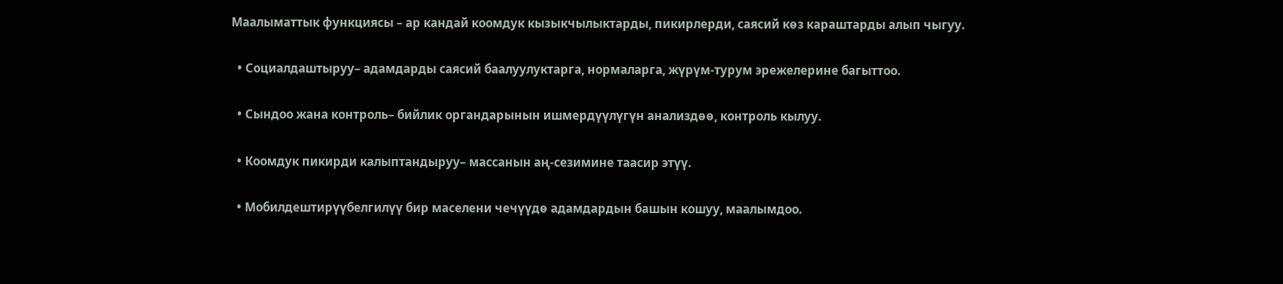Маалыматтык функциясы – ар кандай коомдук кызыкчылыктарды, пикирлерди, саясий көз караштарды алып чыгуу.

  • Социалдаштыруу– адамдарды саясий баалуулуктарга, нормаларга, жүрүм-турум эрежелерине багыттоо.

  • Сындоо жана контроль– бийлик органдарынын ишмердүүлүгүн анализдөө, контроль кылуу.

  • Коомдук пикирди калыптандыруу– массанын аң-сезимине таасир этүү.

  • Мобилдештирүүбелгилүү бир маселени чечүүдө адамдардын башын кошуу, маалымдоо.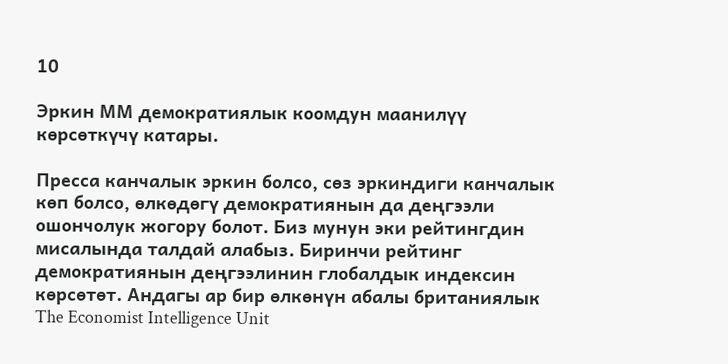10

Эркин ММ демократиялык коомдун маанилүү көрсөткүчү катары.

Пресса канчалык эркин болсо, сөз эркиндиги канчалык көп болсо, өлкөдөгү демократиянын да деңгээли ошончолук жогору болот. Биз мунун эки рейтингдин мисалында талдай алабыз. Биринчи рейтинг демократиянын деңгээлинин глобалдык индексин көрсөтөт. Андагы ар бир өлкөнүн абалы британиялык The Economist Intelligence Unit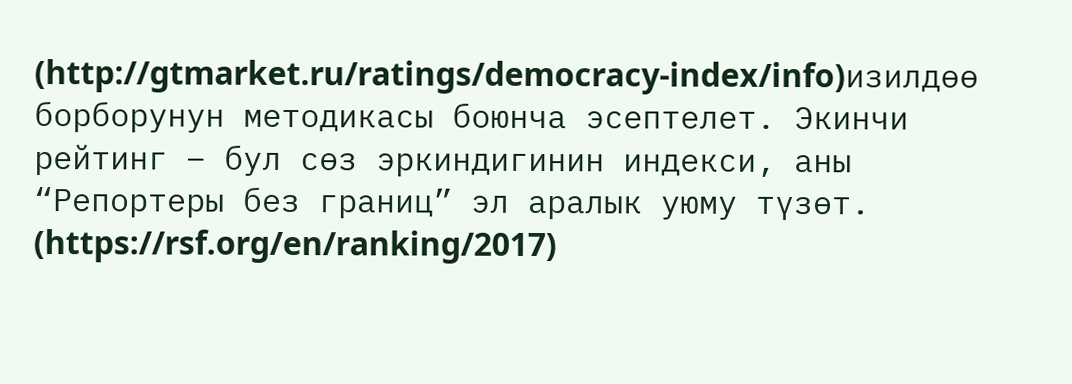(http://gtmarket.ru/ratings/democracy-index/info)изилдөө борборунун методикасы боюнча эсептелет. Экинчи рейтинг – бул сөз эркиндигинин индекси, аны “Репортеры без границ” эл аралык уюму түзөт. (https://rsf.org/en/ranking/2017)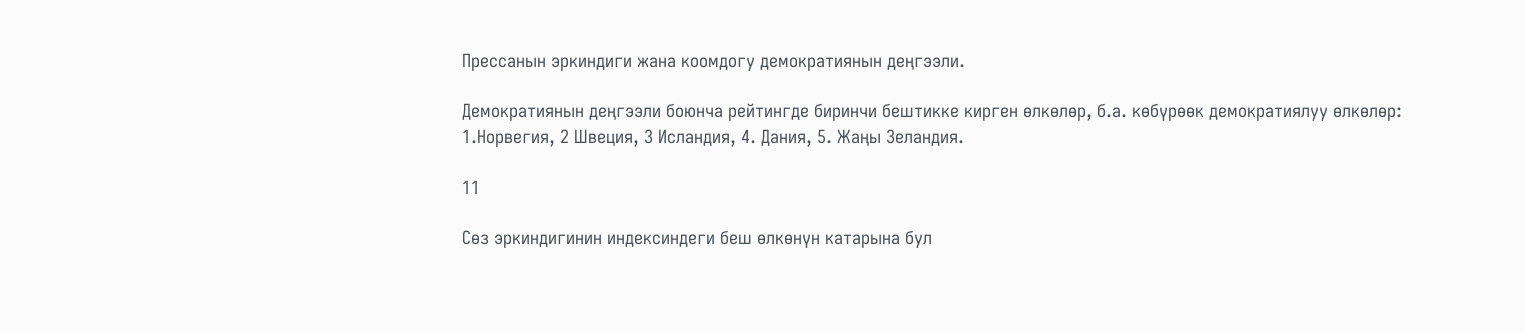Прессанын эркиндиги жана коомдогу демократиянын деңгээли.

Демократиянын деңгээли боюнча рейтингде биринчи бештикке кирген өлкөлөр, б.а. көбүрөөк демократиялуу өлкөлөр: 1.Норвегия, 2 Швеция, 3 Исландия, 4. Дания, 5. Жаңы Зеландия.

11

Сөз эркиндигинин индексиндеги беш өлкөнүн катарына бул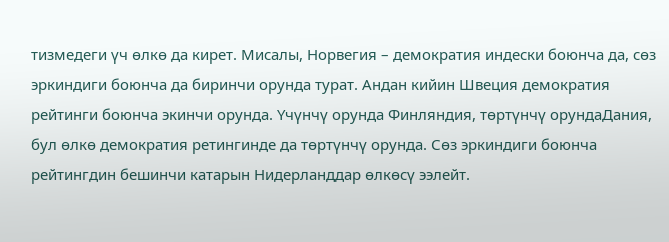тизмедеги үч өлкө да кирет. Мисалы, Норвегия – демократия индески боюнча да, сөз эркиндиги боюнча да биринчи орунда турат. Андан кийин Швеция демократия рейтинги боюнча экинчи орунда. Үчүнчү орунда Финляндия, төртүнчү орундаДания, бул өлкө демократия ретингинде да төртүнчү орунда. Сөз эркиндиги боюнча рейтингдин бешинчи катарын Нидерланддар өлкөсү ээлейт.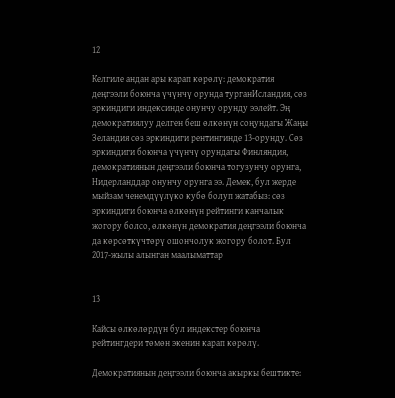12

Келгиле андан ары карап көрөлү: демократия деңгээли боюнча үчүнчү орунда турганИсландия, сөз эркиндиги индексинде онунчу орунду ээлейт. Эң демократиялуу делген беш өлкөнүн соңундагы Жаңы Зеландия сөз эркиндиги рентингинде 13-орунду. Сөз эркиндиги боюнча үчүнчү орундагы Финляндия, демократиянын деңгээли боюнча тогузунчу орунга, Нидерланддар онунчу орунга ээ. Демек, бул жерде мыйзам ченемдүүлүко кубө болуп жатабыз: сөз эркиндиги боюнча өлкөнүн рейтинги канчалык жогору болсо, өлкөнүн демократия деңгээли боюнча да көрсөткүчтөрү ошончолук жогору болот. Бул 2017-жылы алынган маалыматтар


13

Кайсы өлкөлөрдүн бул индекстер боюнча рейтингдери төмөн экенин карап көрөлү.

Демократиянын деңгээли боюнча акыркы бештикте: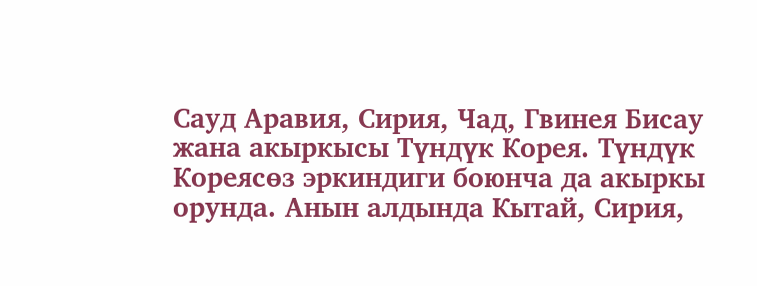Сауд Аравия, Сирия, Чад, Гвинея Бисау жана акыркысы Түндүк Корея. Түндүк Кореясөз эркиндиги боюнча да акыркы орунда. Анын алдында Кытай, Сирия,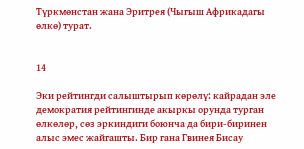Түркмөнстан жана Эритрея (Чыгыш Африкадагы өлкө) турат.


14

Эки рейтингди салыштырып көрөлү: кайрадан эле демократия рейтингинде акыркы орунда турган өлкөлөр, сөз эркиндиги боюнча да бири-биринен алыс эмес жайгашты. Бир гана Гвинея Бисау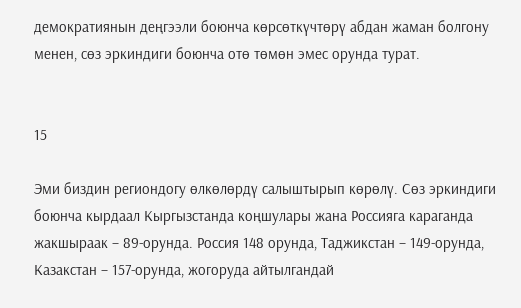демократиянын деңгээли боюнча көрсөткүчтөрү абдан жаман болгону менен, сөз эркиндиги боюнча отө төмөн эмес орунда турат.


15

Эми биздин региондогу өлкөлөрдү салыштырып көрөлү. Сөз эркиндиги боюнча кырдаал Кыргызстанда коңшулары жана Россияга караганда жакшыраак – 89-орунда. Россия 148 орунда, Таджикстан – 149-орунда, Казакстан – 157-орунда, жогоруда айтылгандай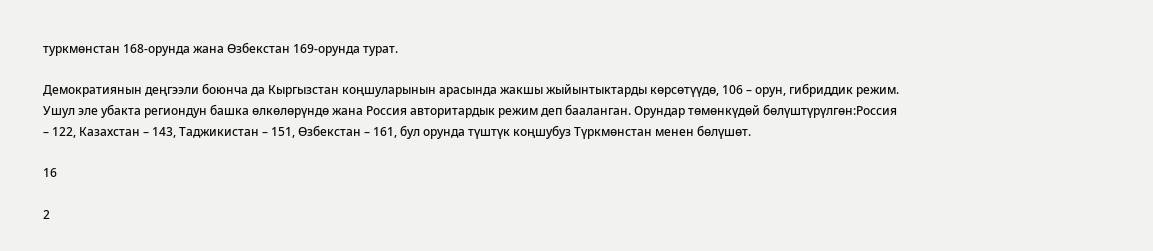туркмөнстан 168-орунда жана Өзбекстан 169-орунда турат.

Демократиянын деңгээли боюнча да Кыргызстан коңшуларынын арасында жакшы жыйынтыктарды көрсөтүүдө, 106 – орун, гибриддик режим. Ушул эле убакта региондун башка өлкөлөрүндө жана Россия авторитардык режим деп бааланган. Орундар төмөнкүдөй бөлүштүрүлгөн:Россия – 122, Казахстан – 143, Таджикистан – 151, Өзбекстан – 161, бул орунда түштүк коңшубуз Түркмөнстан менен бөлүшөт.

16

2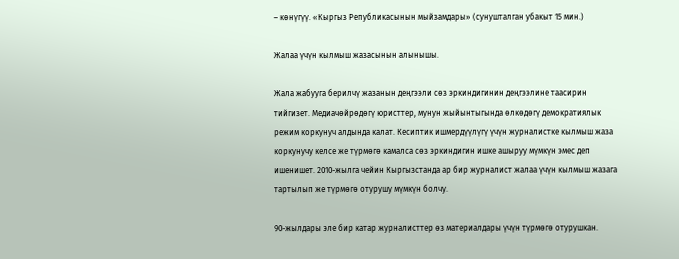– көнүгүү. «Кыргыз Републикасынын мыйзамдары» (сунушталган убакыт 15 мин.)

Жалаа үчүн кылмыш жазасынын алынышы.

Жала жабууга берилчү жазанын деңгээли сөз эркиндигинин деңгээлине таасирин тийгизет. Медиачөйрөдөгү юристтер, мунун жыйынтыгында өлкөдөгү демократиялык режим коркунуч алдында калат. Кесиптик ишмердүүлүгү үчүн журналистке кылмыш жаза коркунучу келсе же түрмөгө камалса сөз эркиндигин ишке ашыруу мүмкүн эмес деп ишенишет. 2010-жылга чейин Кыргызстанда ар бир журналист жалаа үчүн кылмыш жазага тартылып же түрмөгө отурушу мүмкүн болчу.

90-жылдары эле бир катар журналисттер өз материалдары үчүн түрмөгө отурушкан.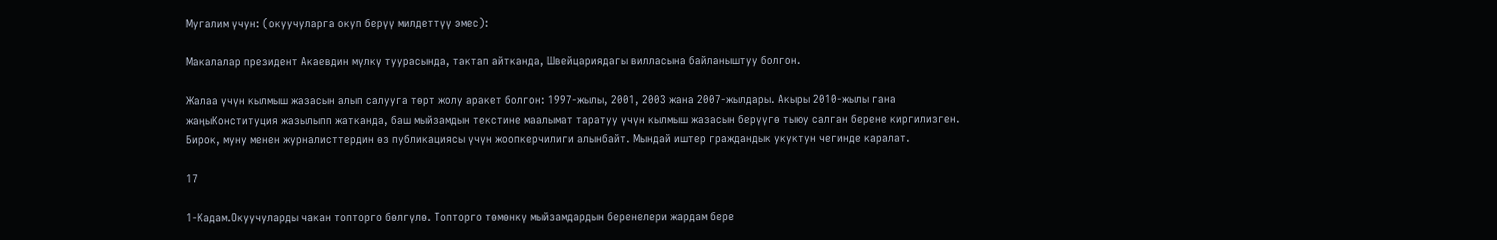Мугалим үчун: (окуучуларга окуп берүү милдеттүү эмес):

Макалалар президент Акаевдин мүлкү туурасында, тактап айтканда, Швейцариядагы вилласына байланыштуу болгон.

Жалаа үчүн кылмыш жазасын алып салууга төрт жолу аракет болгон: 1997-жылы, 2001, 2003 жана 2007-жылдары. Акыры 2010-жылы гана жаңыКонституция жазылыпп жатканда, баш мыйзамдын текстине маалымат таратуу үчүн кылмыш жазасын берүүгө тыюу салган берене киргилизген. Бирок, муну менен журналисттердин өз публикациясы үчүн жоопкерчилиги алынбайт. Мындай иштер граждандык укуктун чегинде каралат.

17

1-Кадам.Окуучуларды чакан топторго бөлгүлө. Топторго төмөнкү мыйзамдардын беренелери жардам бере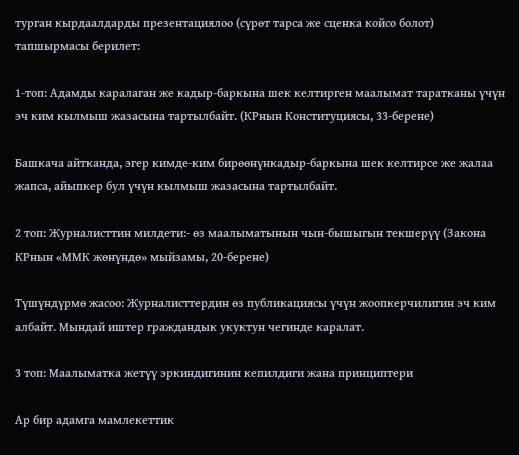турган кырдаалдарды презентациялоо (сүрөт тарса же сценка койсо болот) тапшырмасы берилет:

1-топ: Адамды каралаган же кадыр-баркына шек келтирген маалымат таратканы үчүн эч ким кылмыш жазасына тартылбайт. (КРнын Конституциясы, 33-берене)

Башкача айтканда, эгер кимде-ким бирөөнүнкадыр-баркына шек келтирсе же жалаа жапса, айыпкер бул үчүн кылмыш жазасына тартылбайт.

2 топ: Журналисттин милдети:- өз маалыматынын чын-бышыгын текшерүү (Закона КРнын «ММК жөнүндө» мыйзамы, 20-берене)

Түшүндүрмө жасоо: Журналисттердин өз публикациясы үчүн жоопкерчилигин эч ким албайт. Мындай иштер граждандык укуктун чегинде каралат.

3 топ: Маалыматка жетүү эркиндигинин кепилдиги жана принциптери

Ар бир адамга мамлекеттик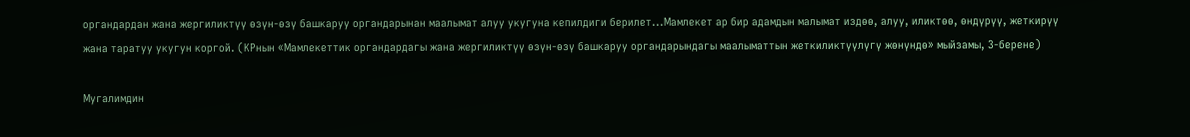органдардан жана жергиликтүү өзүн-өзү башкаруу органдарынан маалымат алуу укугуна кепилдиги берилет...Мамлекет ар бир адамдын малымат издөө, алуу, иликтөө, өндүрүү, жеткирүү жана таратуу укугун коргой. (КРнын «Мамлекеттик органдардагы жана жергиликтүү өзүн-өзү башкаруу органдарындагы маалыматтын жеткиликтүүлүгү жөнүндө» мыйзамы, 3-берене)

Мугалимдин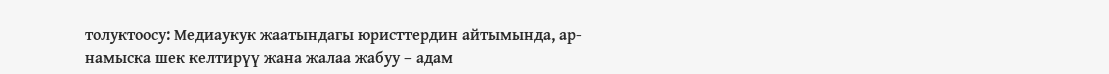толуктоосу: Медиаукук жаатындагы юристтердин айтымында, ар-намыска шек келтирүү жана жалаа жабуу – адам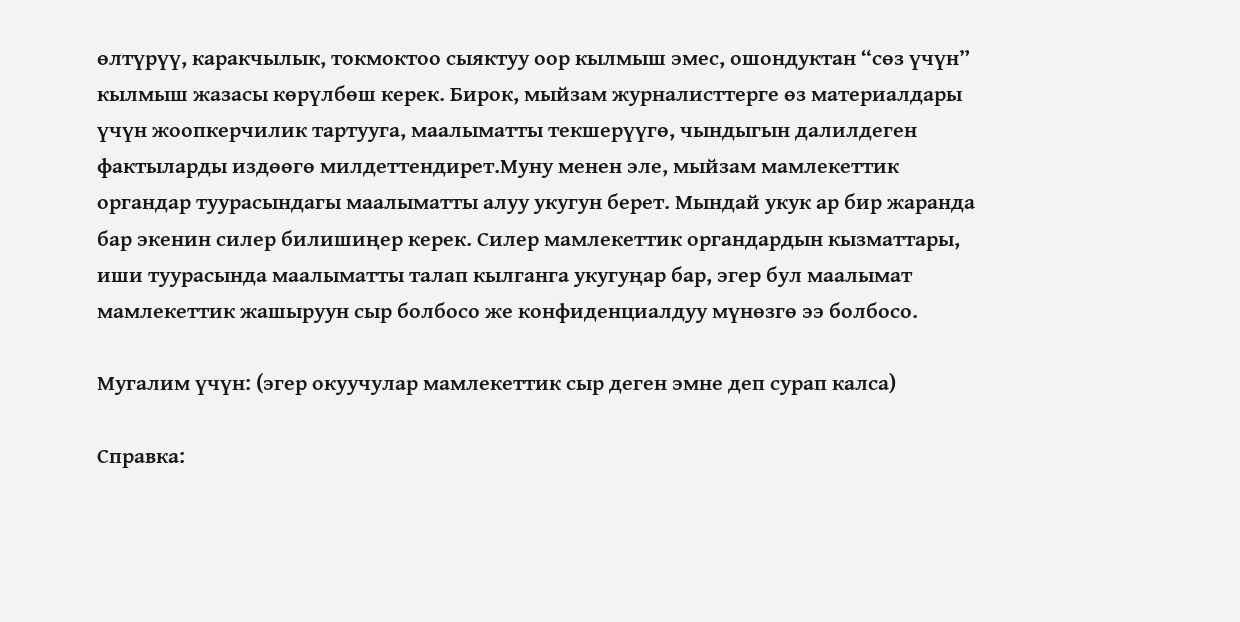өлтүрүү, каракчылык, токмоктоо сыяктуу оор кылмыш эмес, ошондуктан “сөз үчүн” кылмыш жазасы көрүлбөш керек. Бирок, мыйзам журналисттерге өз материалдары үчүн жоопкерчилик тартууга, маалыматты текшерүүгө, чындыгын далилдеген фактыларды издөөгө милдеттендирет.Муну менен эле, мыйзам мамлекеттик органдар туурасындагы маалыматты алуу укугун берет. Мындай укук ар бир жаранда бар экенин силер билишиңер керек. Силер мамлекеттик органдардын кызматтары, иши туурасында маалыматты талап кылганга укугуңар бар, эгер бул маалымат мамлекеттик жашыруун сыр болбосо же конфиденциалдуу мүнөзгө ээ болбосо.

Мугалим үчүн: (эгер окуучулар мамлекеттик сыр деген эмне деп сурап калса)

Справка: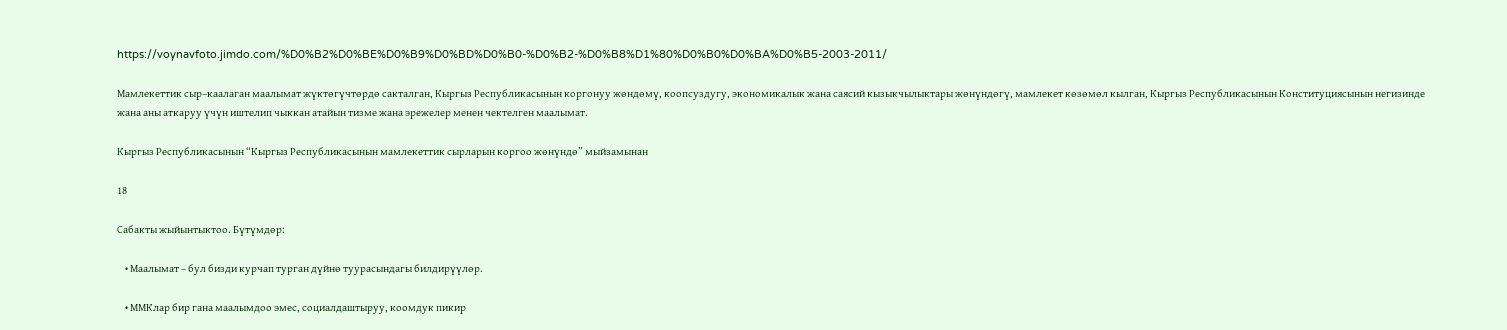https://voynavfoto.jimdo.com/%D0%B2%D0%BE%D0%B9%D0%BD%D0%B0-%D0%B2-%D0%B8%D1%80%D0%B0%D0%BA%D0%B5-2003-2011/

Мамлекеттик сыр–каалаган маалымат жүктөгүчтөрдө сакталган, Кыргыз Республикасынын коргонуу жөндөмү, коопсуздугу, экономикалык жана саясий кызыкчылыктары жөнүндөгү, мамлекет көзөмөл кылган, Кыргыз Республикасынын Конституциясынын негизинде жана аны аткаруу үчүн иштелип чыккан атайын тизме жана эрежелер менен чектелген маалымат.

Кыргыз Республикасынын “Кыргыз Республикасынын мамлекеттик сырларын коргоо жөнүндө” мыйзамынан

18

Сабакты жыйынтыктоо. Бүтүмдөр:

    • Маалымат – бул бизди курчап турган дүйнө туурасындагы билдирүүлөр.

    • ММКлар бир гана маалымдоо эмес, социалдаштыруу, коомдук пикир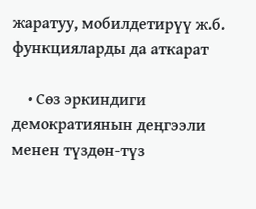жаратуу, мобилдетирүү ж.б. функцияларды да аткарат

    • Сөз эркиндиги демократиянын деңгээли менен түздөн-түз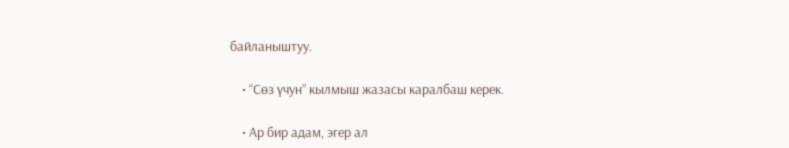байланыштуу.

    • “Сөз үчун” кылмыш жазасы каралбаш керек.

    • Ар бир адам, эгер ал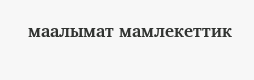маалымат мамлекеттик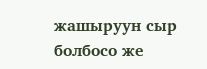жашыруун сыр болбосо же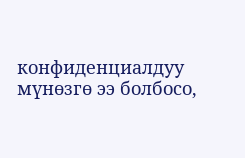конфиденциалдуу мүнөзгө ээ болбосо,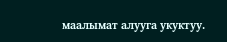маалымат алууга укуктуу.